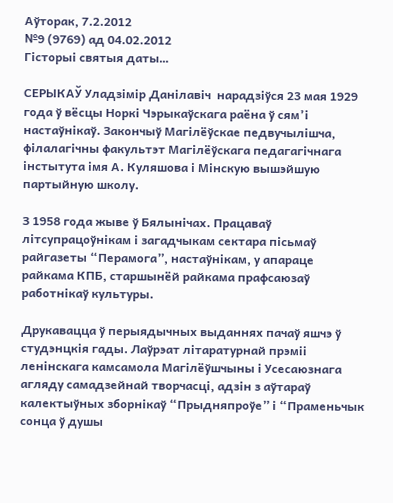Аўторак, 7.2.2012
№9 (9769) ад 04.02.2012
Гісторыі святыя даты…

СЕРЫКАЎ Уладзімір Данілавіч  нарадзіўся 23 мая 1929 года ў вёсцы Норкі Чэрыкаўскага раёна ў сям’і настаўнікаў. Закончыў Магілёўскае педвучылішча, філалагічны факультэт Магілёўскага педагагічнага інстытута імя А. Куляшова і Мінскую вышэйшую партыйную школу.

З 1958 года жыве ў Бялынічах. Працаваў літсупрацоўнікам і загадчыкам сектара пісьмаў райгазеты “Перамога”, настаўнікам, у апараце райкама КПБ, старшынёй райкама прафсаюзаў работнікаў культуры.

Друкавацца ў перыядычных выданнях пачаў яшчэ ў студэнцкія гады. Лаўрэат літаратурнай прэміі ленінскага камсамола Магілёўшчыны і Усесаюзнага агляду самадзейнай творчасці, адзін з аўтараў калектыўных зборнікаў “Прыдняпроўе” і “Праменьчык сонца ў душы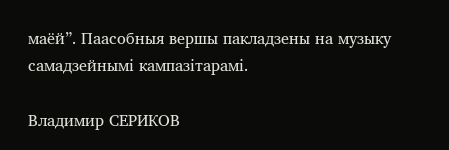маёй”. Паасобныя вершы пакладзены на музыку самадзейнымі кампазітарамі.

Владимир СЕРИКОВ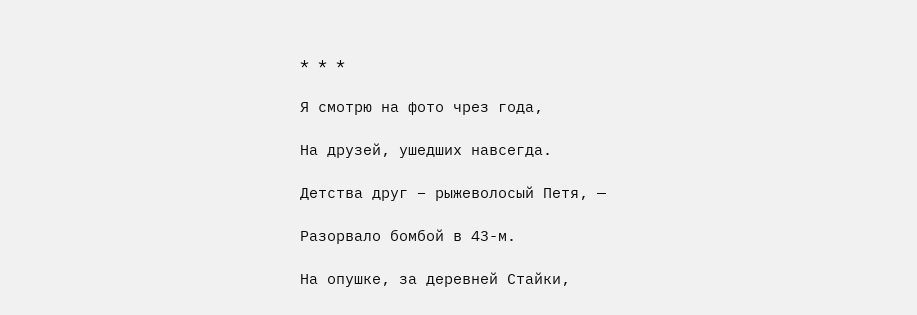* * *

Я смотрю на фото чрез года,

На друзей, ушедших навсегда.

Детства друг – рыжеволосый Петя, —

Разорвало бомбой в 43-м.

На опушке, за деревней Стайки,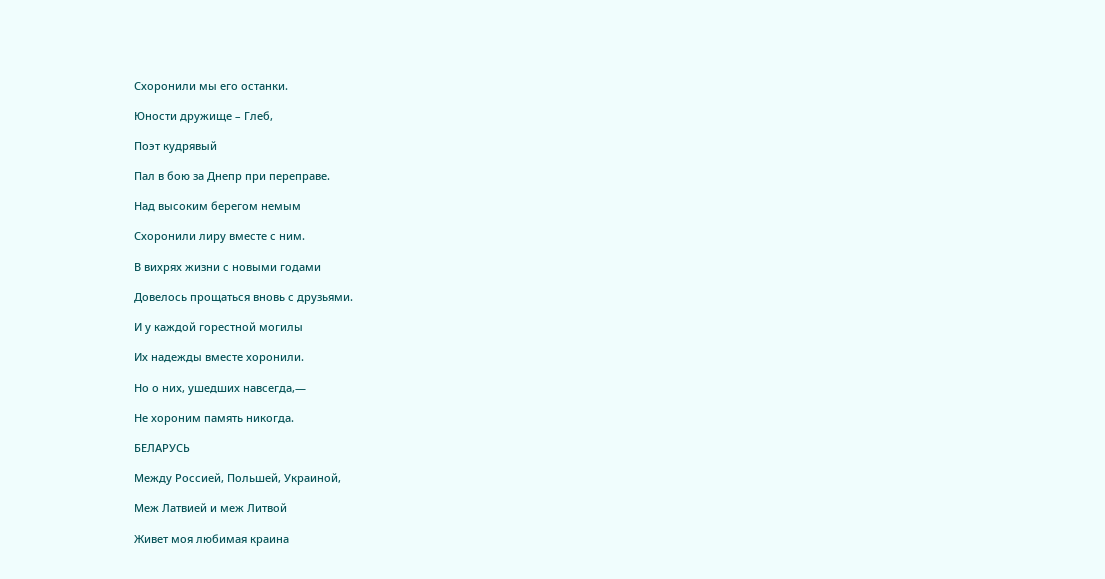Схоронили мы его останки.

Юности дружище – Глеб,

Поэт кудрявый

Пал в бою за Днепр при переправе.

Над высоким берегом немым

Схоронили лиру вместе с ним.

В вихрях жизни с новыми годами

Довелось прощаться вновь с друзьями.

И у каждой горестной могилы

Их надежды вместе хоронили.

Но о них, ушедших навсегда,—

Не хороним память никогда.

БЕЛАРУСЬ

Между Россией, Польшей, Украиной,

Меж Латвией и меж Литвой

Живет моя любимая краина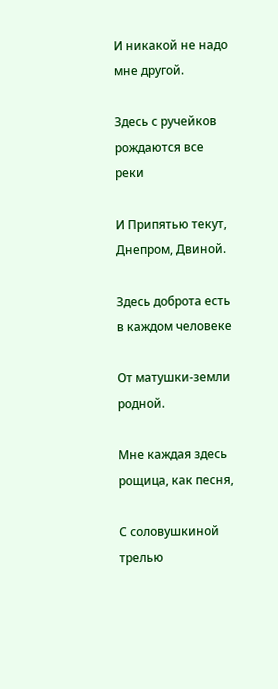И никакой не надо мне другой.

Здесь с ручейков рождаются все реки

И Припятью текут, Днепром, Двиной.

Здесь доброта есть в каждом человеке

От матушки-земли родной.

Мне каждая здесь рощица, как песня,

С соловушкиной трелью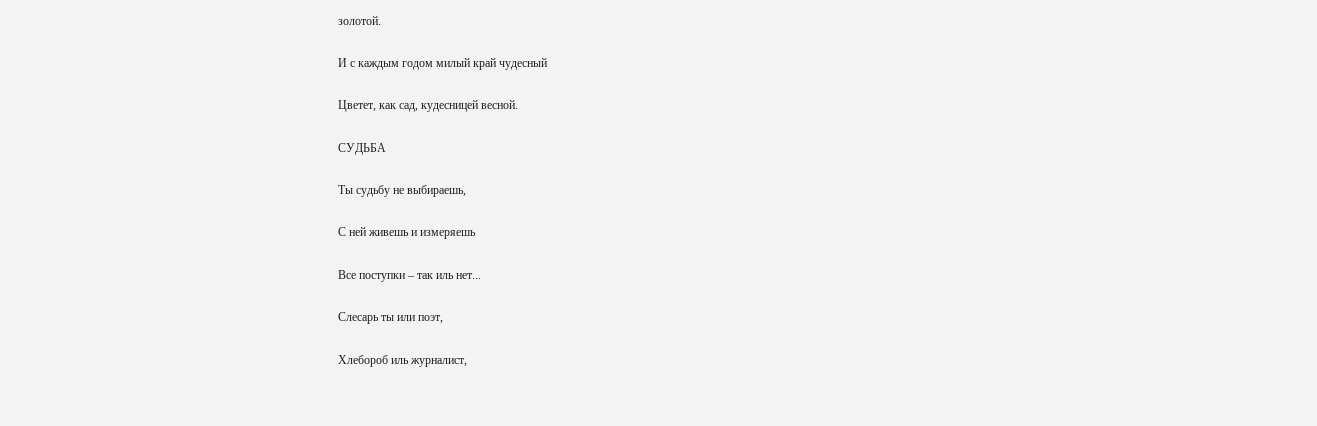золотой.

И с каждым годом милый край чудесный

Цветет, как сад, кудесницей весной.

СУДЬБА

Ты судьбу не выбираешь,

С ней живешь и измеряешь

Все поступки – так иль нет...

Слесарь ты или поэт,

Хлебороб иль журналист,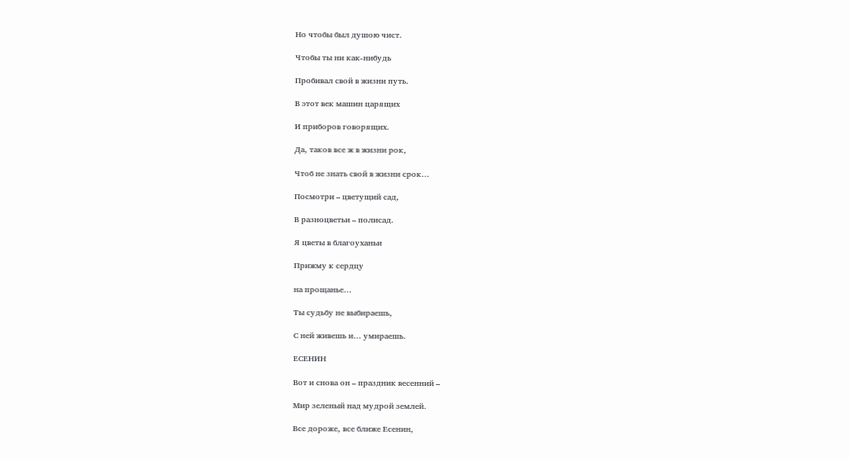Но чтобы был душою чист.

Чтобы ты ни как-нибудь

Пробивал свой в жизни путь.

В этот век машин царящих

И приборов говорящих.

Да, таков все ж в жизни рок,

Чтоб не знать свой в жизни срок…

Посмотри – цветущий сад,

В разноцветьи – полисад.

Я цветы в благоуханьи

Прижму к сердцу

на прощанье…

Ты судьбу не выбираешь,

С ней живешь и… умираешь.

ЕСЕНИН

Вот и снова он – праздник весенний –

Мир зеленый над мудрой землей.

Все дороже, все ближе Есенин,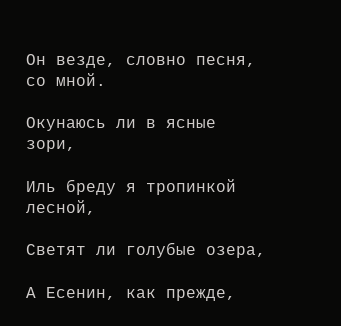Он везде, словно песня, со мной.

Окунаюсь ли в ясные зори,

Иль бреду я тропинкой лесной,

Светят ли голубые озера,

А Есенин, как прежде,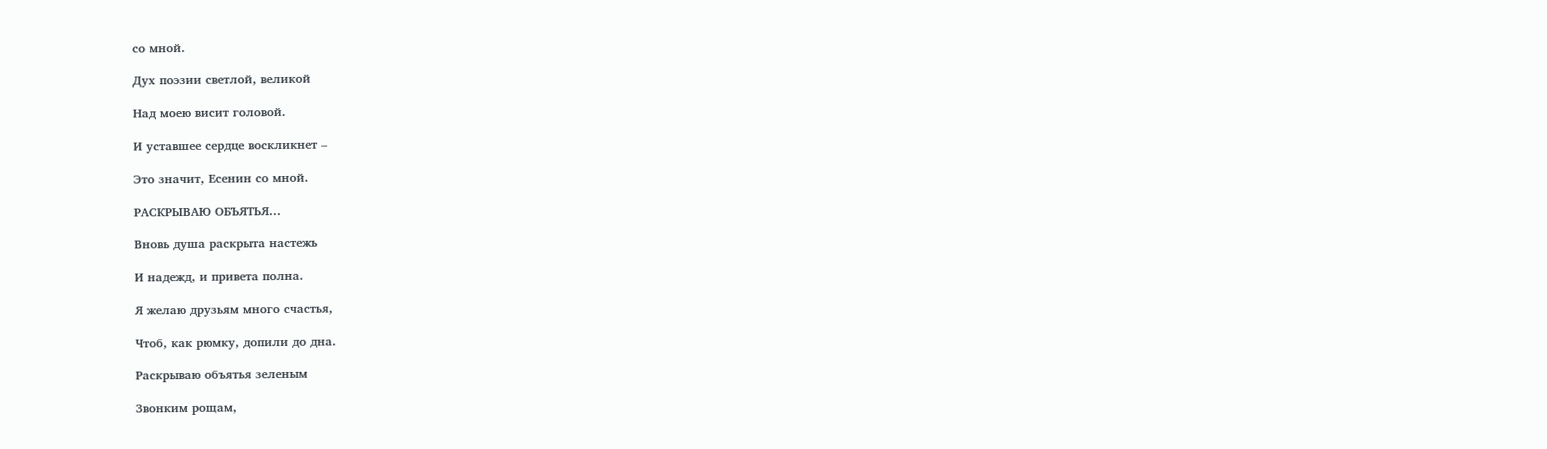со мной.

Дух поэзии светлой, великой

Над моею висит головой.

И уставшее сердце воскликнет –

Это значит, Есенин со мной.

РАСКРЫВАЮ ОБЪЯТЬЯ…

Вновь душа раскрыта настежь

И надежд, и привета полна.

Я желаю друзьям много счастья,

Чтоб, как рюмку, допили до дна.

Раскрываю объятья зеленым

Звонким рощам,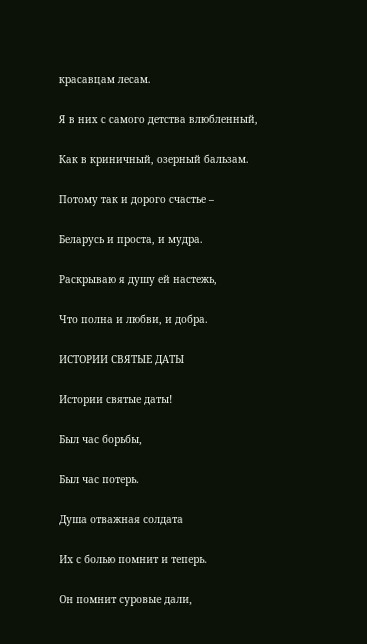красавцам лесам.

Я в них с самого детства влюбленный,

Как в криничный, озерный бальзам.

Потому так и дорого счастье –

Беларусь и проста, и мудра.

Раскрываю я душу ей настежь,

Что полна и любви, и добра.

ИСТОРИИ СВЯТЫЕ ДАТЫ

Истории святые даты!

Был час борьбы,

Был час потерь.

Душа отважная солдата

Их с болью помнит и теперь.

Он помнит суровые дали,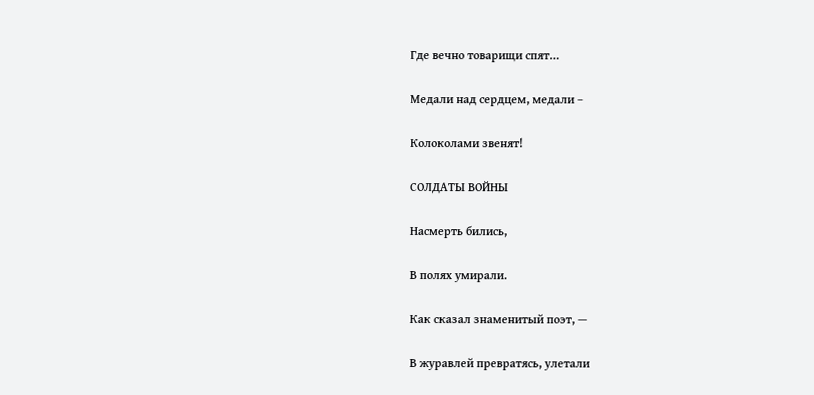Где вечно товарищи спят…

Медали над сердцем, медали –

Колоколами звенят!

СОЛДАТЫ ВОЙНЫ

Насмерть бились,

В полях умирали.

Как сказал знаменитый поэт, —

В журавлей превратясь, улетали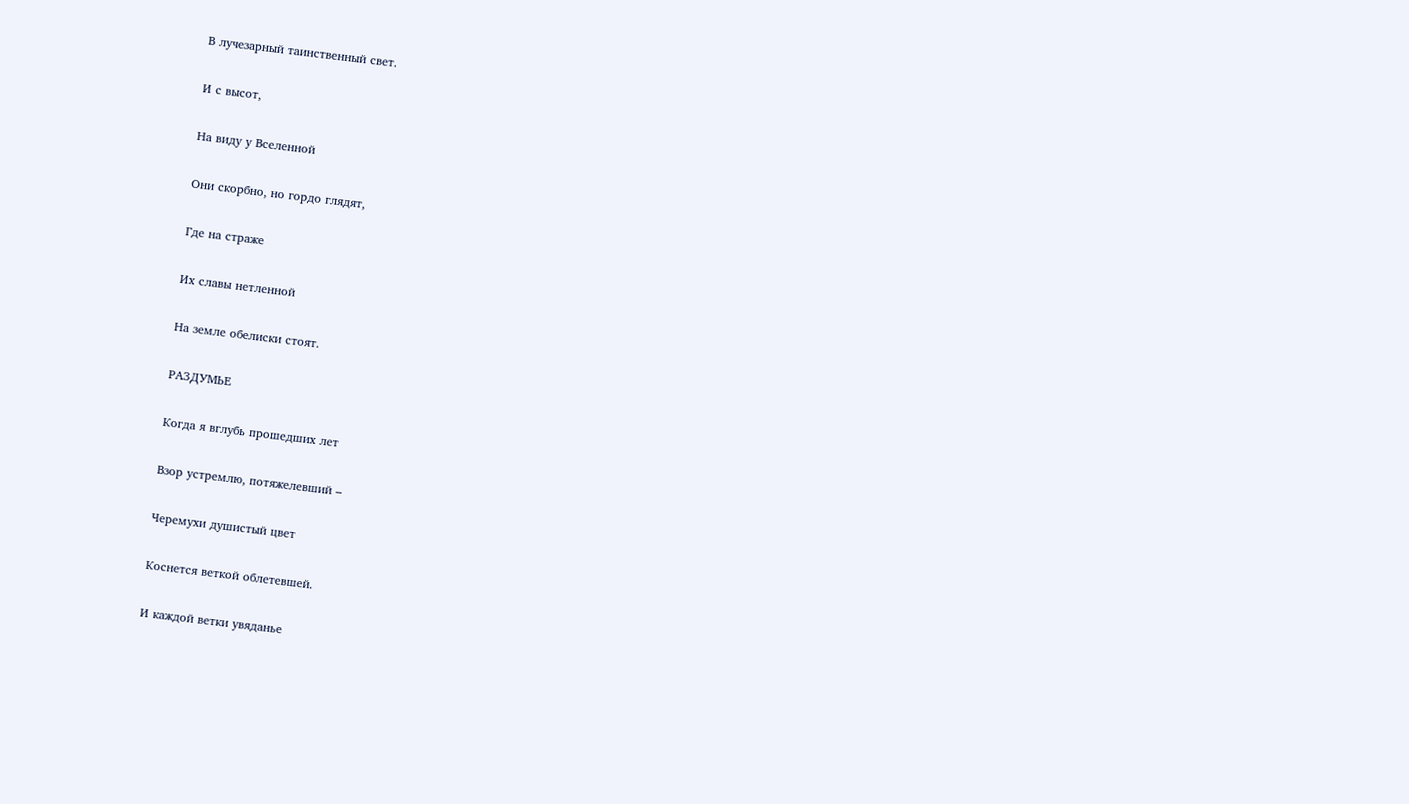В лучезарный таинственный свет.

И с высот,

На виду у Вселенной

Они скорбно, но гордо глядят,

Где на страже

Их славы нетленной

На земле обелиски стоят.

РАЗДУМЬЕ

Когда я вглубь прошедших лет

Взор устремлю, потяжелевший –

Черемухи душистый цвет

Коснется веткой облетевшей.

И каждой ветки увяданье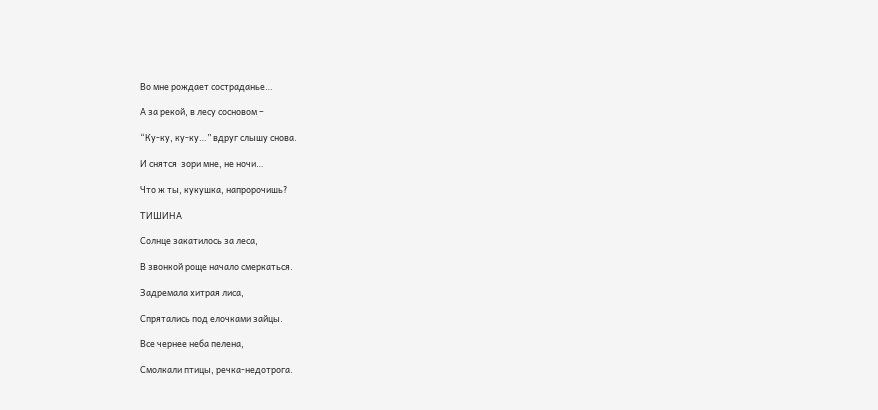Во мне рождает состраданье…

А за рекой, в лесу сосновом –

“Ку-ку, ку-ку…” вдруг слышу снова.

И снятся  зори мне, не ночи…

Что ж ты, кукушка, напророчишь?

ТИШИНА

Солнце закатилось за леса,

В звонкой роще начало смеркаться.

Задремала хитрая лиса,

Спрятались под елочками зайцы.

Все чернее неба пелена,

Смолкали птицы, речка-недотрога.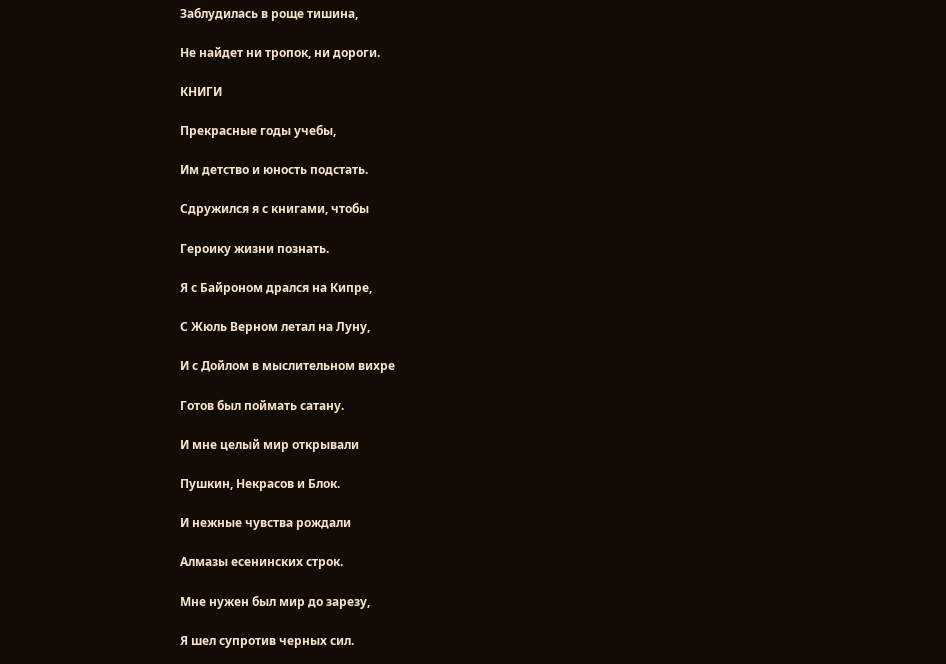Заблудилась в роще тишина,

Не найдет ни тропок, ни дороги.

КНИГИ

Прекрасные годы учебы,

Им детство и юность подстать.

Сдружился я с книгами, чтобы

Героику жизни познать.

Я с Байроном дрался на Кипре,

С Жюль Верном летал на Луну,

И с Дойлом в мыслительном вихре

Готов был поймать сатану.

И мне целый мир открывали

Пушкин, Некрасов и Блок.

И нежные чувства рождали

Алмазы есенинских строк.

Мне нужен был мир до зарезу,

Я шел супротив черных сил.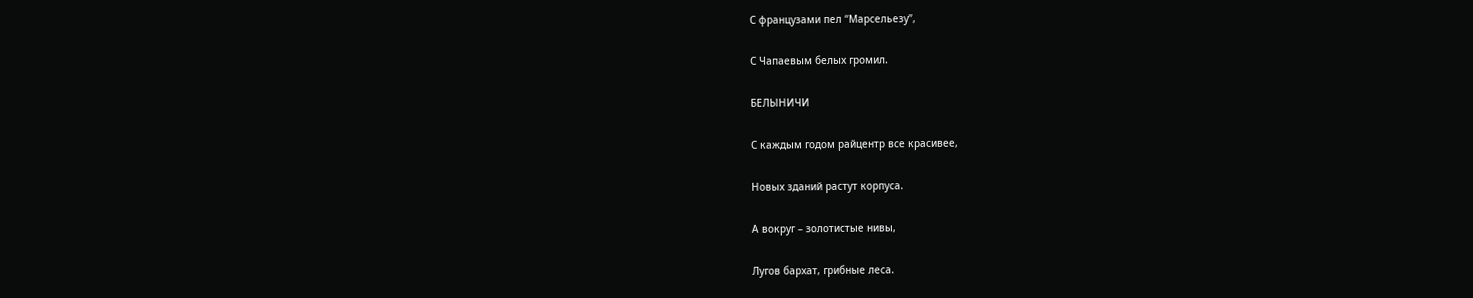С французами пел “Марсельезу”,

С Чапаевым белых громил.

БЕЛЫНИЧИ

С каждым годом райцентр все красивее,

Новых зданий растут корпуса.

А вокруг – золотистые нивы,

Лугов бархат, грибные леса.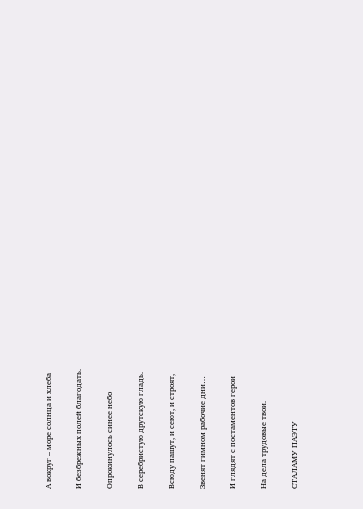А вокруг – море солнца и хлеба

И безбрежных полей благодать.

Опрокинулось синее небо

В серебристую друтскую гладь.

Всюду пашут, и сеют, и строят,

Звенят гимном рабочие дни…

И глядят с постаментов герои

На дела трудовые твои.

СТАЛАМУ ПАЭТУ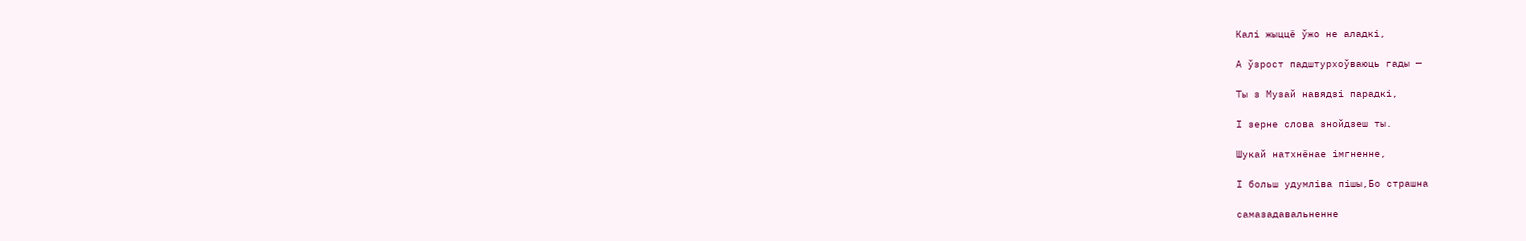Калі жыццё ўжо не аладкі,

А ўзрост падштурхоўваюць гады —

Ты з Музай навядзі парадкі,

І зерне слова знойдзеш ты.

Шукай натхнёнае імгненне,

І больш удумліва пішы,Бо страшна

самазадавальненне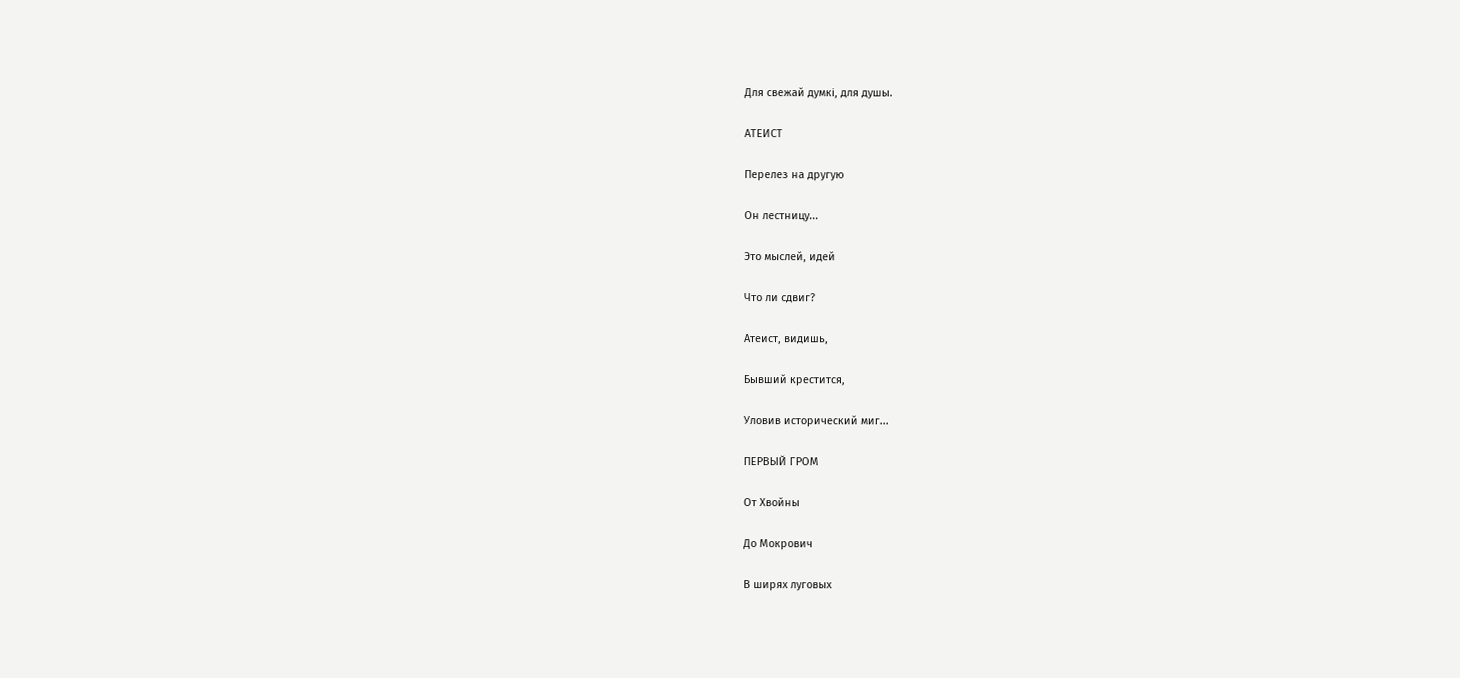Для свежай думкі, для душы.

АТЕИСТ

Перелез на другую

Он лестницу...

Это мыслей, идей

Что ли сдвиг?

Атеист, видишь,

Бывший крестится,

Уловив исторический миг...

ПЕРВЫЙ ГРОМ

От Хвойны

До Мокрович

В ширях луговых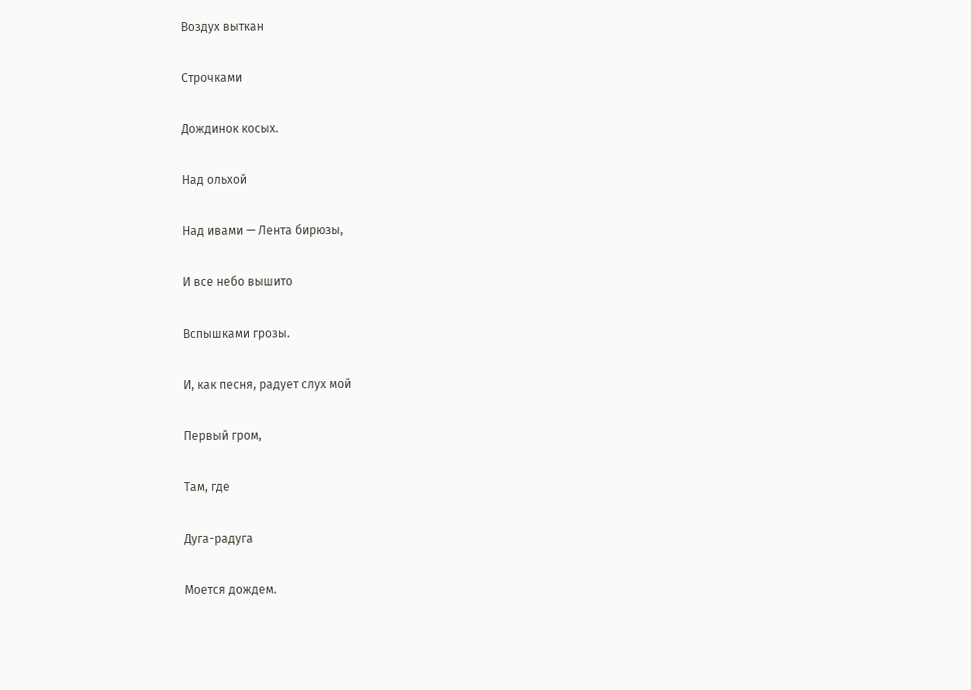Воздух выткан

Строчками

Дождинок косых.

Над ольхой

Над ивами — Лента бирюзы,

И все небо вышито

Вспышками грозы.

И, как песня, радует слух мой

Первый гром,

Там, где

Дуга-радуга

Моется дождем.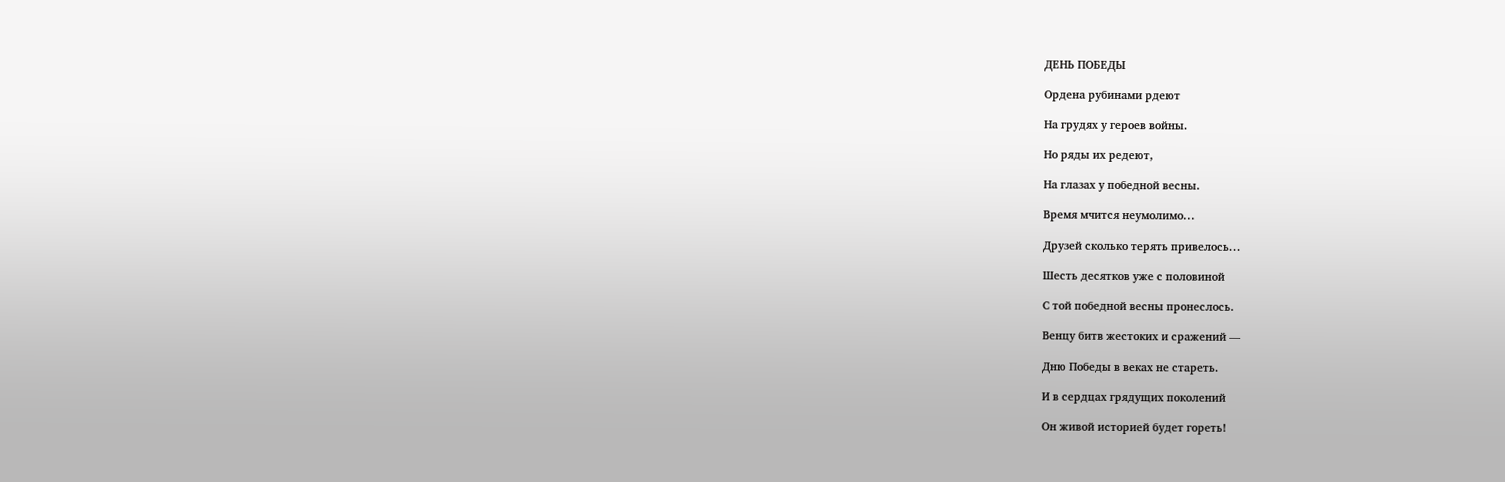ДЕНЬ ПОБЕДЫ

Ордена рубинами рдеют

На грудях у героев войны.

Но ряды их редеют,

На глазах у победной весны.

Время мчится неумолимо...

Друзей сколько терять привелось...

Шесть десятков уже с половиной

С той победной весны пронеслось.

Венцу битв жестоких и сражений —

Дню Победы в веках не стареть.

И в сердцах грядущих поколений

Он живой историей будет гореть!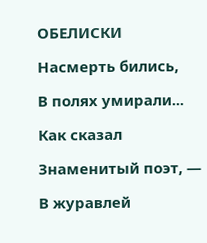ОБЕЛИСКИ

Насмерть бились,

В полях умирали...

Как сказал

Знаменитый поэт, —

В журавлей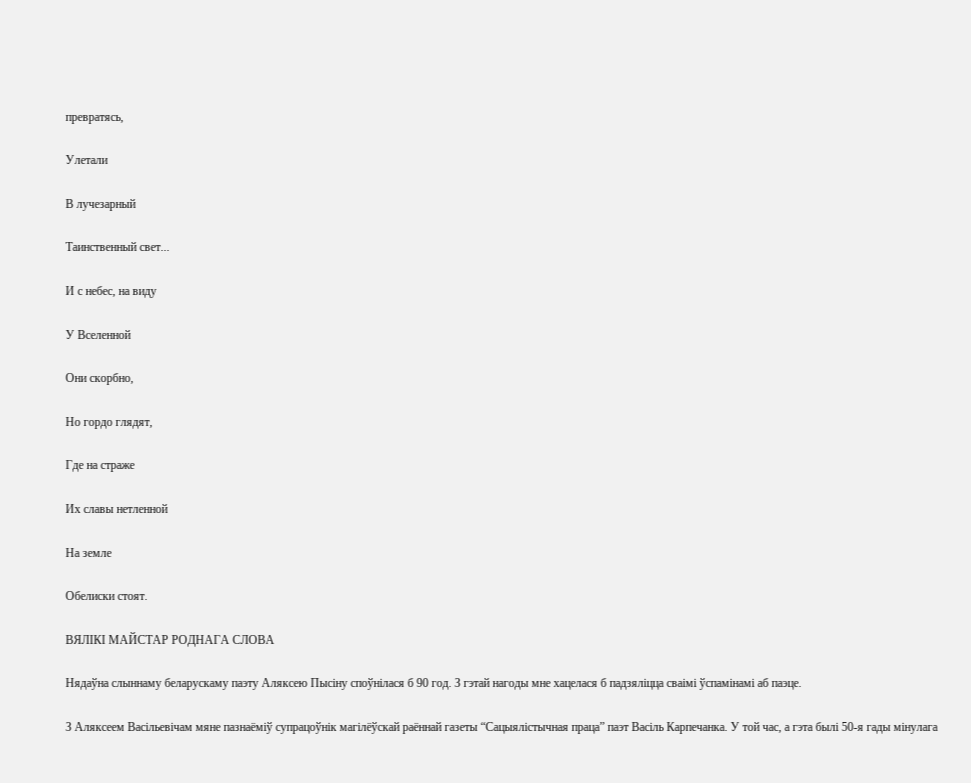превратясь,

Улетали

В лучезарный

Таинственный свет...

И с небес, на виду

У Вселенной

Они скорбно,

Но гордо глядят,

Где на страже

Их славы нетленной

На земле

Обелиски стоят.

ВЯЛІКІ МАЙСТАР РОДНАГА СЛОВА

Нядаўна слыннаму беларускаму паэту Аляксею Пысіну споўнілася б 90 год. З гэтай нагоды мне хацелася б падзяліцца сваімі ўспамінамі аб паэце.

З Аляксеем Васільевічам мяне пазнаёміў супрацоўнік магілёўскай раённай газеты “Сацыялістычная праца” паэт Васіль Карпечанка. У той час, а гэта былі 50-я гады мінулага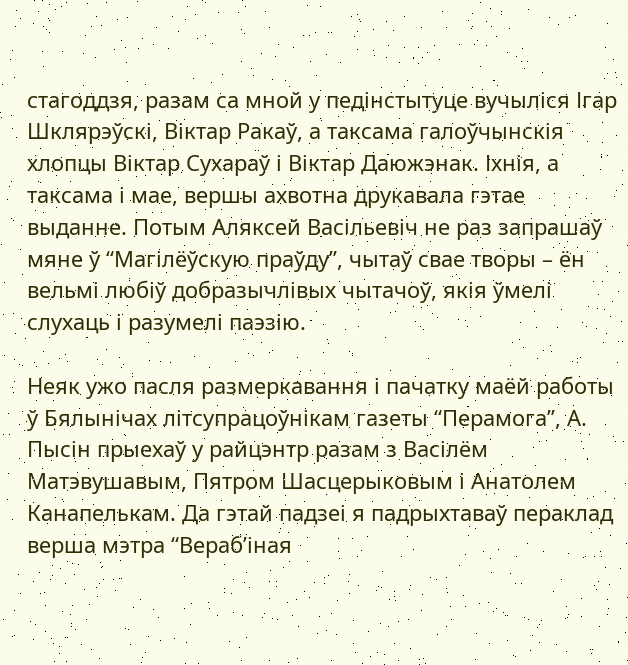стагоддзя, разам са мной у педінстытуце вучыліся Ігар Шклярэўскі, Віктар Ракаў, а таксама галоўчынскія хлопцы Віктар Сухараў і Віктар Даюжэнак. Іхнія, а таксама і мае, вершы ахвотна друкавала гэтае выданне. Потым Аляксей Васільевіч не раз запрашаў мяне ў “Магілёўскую праўду”, чытаў свае творы – ён вельмі любіў добразычлівых чытачоў, якія ўмелі слухаць і разумелі паэзію.

Неяк ужо пасля размеркавання і пачатку маёй работы ў Бялынічах літсупрацоўнікам газеты “Перамога”, А. Пысін прыехаў у райцэнтр разам з Васілём Матэвушавым, Пятром Шасцерыковым і Анатолем Канапелькам. Да гэтай падзеі я падрыхтаваў пераклад верша мэтра “Вераб’іная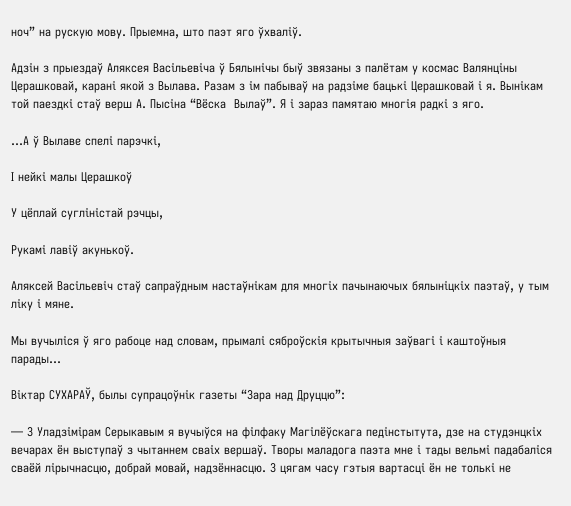ноч” на рускую мову. Прыемна, што паэт яго ўхваліў.

Адзін з прыездаў Аляксея Васільевіча ў Бялынічы быў звязаны з палётам у космас Валянціны Церашковай, карані якой з Вылава. Разам з ім пабываў на радзіме бацькі Церашковай і я. Вынікам той паездкі стаў верш А. Пысіна “Вёска  Вылаў”. Я і зараз памятаю многія радкі з яго.

…А ў Вылаве спелі парэчкі,

І нейкі малы Церашкоў

У цёплай сугліністай рэчцы,

Рукамі лавіў акунькоў.

Аляксей Васільевіч стаў сапраўдным настаўнікам для многіх пачынаючых бялыніцкіх паэтаў, у тым ліку і мяне.

Мы вучыліся ў яго рабоце над словам, прымалі сяброўскія крытычныя заўвагі і каштоўныя парады…

Віктар СУХАРАЎ, былы супрацоўнік газеты “Зара над Друццю”:

— З Уладзімірам Серыкавым я вучыўся на філфаку Магілёўскага педінстытута, дзе на студэнцкіх вечарах ён выступаў з чытаннем сваіх вершаў. Творы маладога паэта мне і тады вельмі падабаліся сваёй лірычнасцю, добрай мовай, надзённасцю. З цягам часу гэтыя вартасці ён не толькі не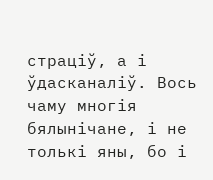страціў, а і ўдасканаліў. Вось чаму многія бялынічане, і не толькі яны, бо і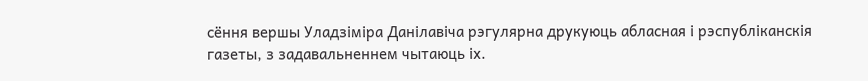сёння вершы Уладзіміра Данілавіча рэгулярна друкуюць абласная і рэспубліканскія газеты, з задавальненнем чытаюць іх.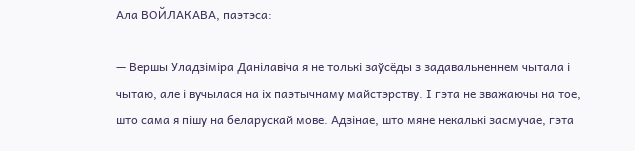Ала ВОЙЛАКАВА, паэтэса:

— Вершы Уладзіміра Данілавіча я не толькі заўсёды з задавальненнем чытала і чытаю, але і вучылася на іх паэтычнаму майстэрству. І гэта не зважаючы на тое, што сама я пішу на беларускай мове. Адзінае, што мяне некалькі засмучае, гэта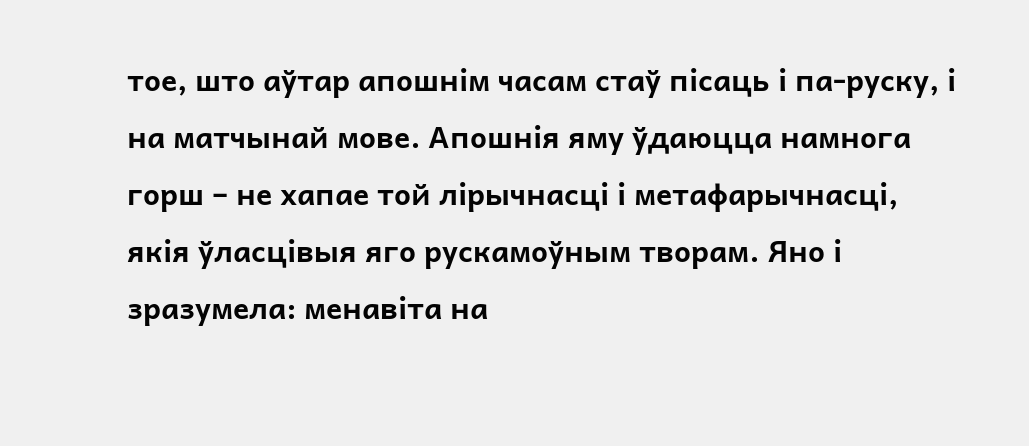тое, што аўтар апошнім часам стаў пісаць і па-руску, і на матчынай мове. Апошнія яму ўдаюцца намнога горш – не хапае той лірычнасці і метафарычнасці, якія ўласцівыя яго рускамоўным творам. Яно і зразумела: менавіта на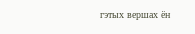гэтых вершах ён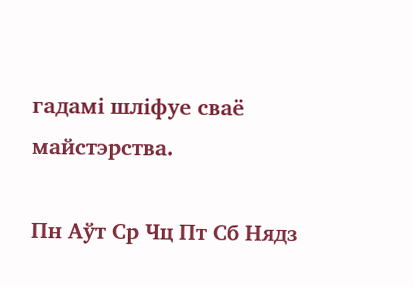гадамі шліфуе сваё майстэрства.

Пн Аўт Ср Чц Пт Сб Нядз